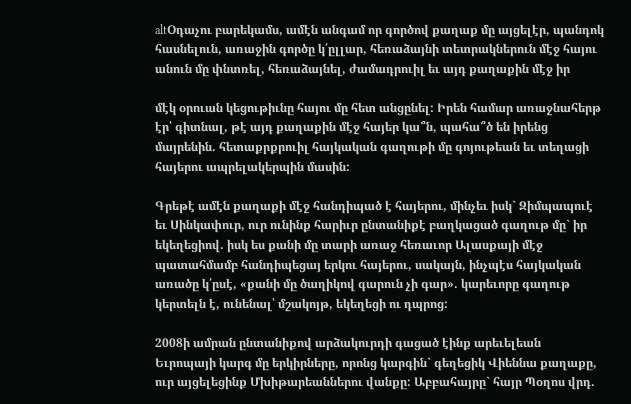altՕդաչու բարեկամս, ամէն անգամ որ գործով քաղաք մը այցելէր, պանդոկ հասնելուն, առաջին գործը կ՛ըլլար, հեռաձայնի տետրակներուն մէջ հայու անուն մը փնտռել, հեռաձայնել, ժամադրուիլ եւ այդ քաղաքին մէջ իր

մէկ օրուան կեցութիւնը հայու մը հետ անցընել: Իրեն համար առաջնահերթ էր՝ գիտնալ, թէ այդ քաղաքին մէջ հայեր կա՞ն, պահա՞ծ են իրենց մայրենին. հետաքրքրուիլ հայկական գաղութի մը գոյութեան եւ տեղացի հայերու ապրելակերպին մասին:

Գրեթէ ամէն քաղաքի մէջ հանդիպած է հայերու, մինչեւ իսկ` Զիմպապուէ եւ Սինկափուր, ուր ունինք հարիւր ընտանիքէ բաղկացած գաղութ մը` իր եկեղեցիով. իսկ ես քանի մը տարի առաջ հեռաւոր Ալասքայի մէջ պատահմամբ հանդիպեցայ երկու հայերու, սակայն, ինչպէս հայկական առածը կ՛ըսէ, «քանի մը ծաղիկով գարուն չի գար». կարեւորը գաղութ կերտելն է, ունենալ՝ մշակոյթ, եկեղեցի ու դպրոց:

2008ի ամրան ընտանիքով արձակուրդի գացած էինք արեւելեան Եւրոպայի կարգ մը երկիրները, որոնց կարգին` գեղեցիկ Վիեննա քաղաքը, ուր այցելեցինք Մխիթարեաններու վանքը: Աբբահայրը` հայր Պօղոս վրդ.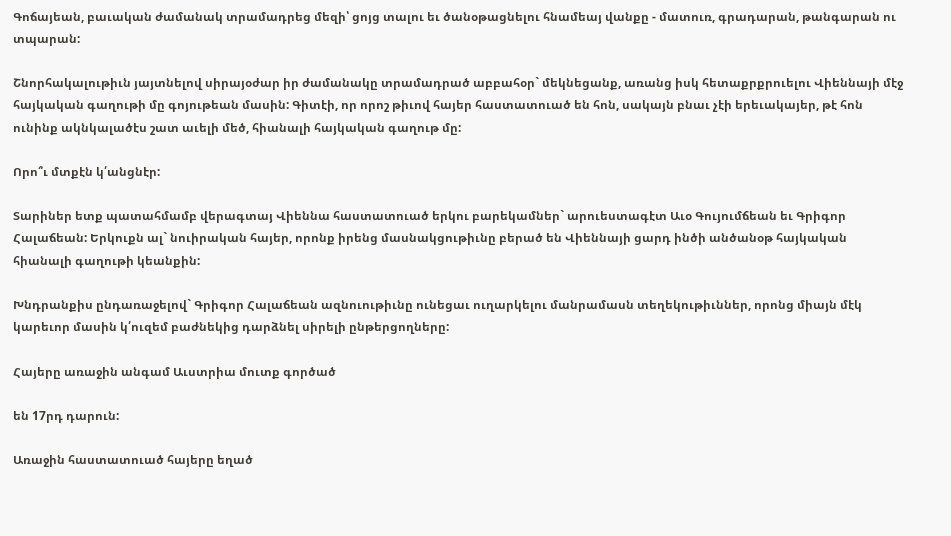Գոճայեան, բաւական ժամանակ տրամադրեց մեզի՝ ցոյց տալու եւ ծանօթացնելու հնամեայ վանքը - մատուռ, գրադարան, թանգարան ու տպարան:

Շնորհակալութիւն յայտնելով սիրայօժար իր ժամանակը տրամադրած աբբահօր` մեկնեցանք, առանց իսկ հետաքրքրուելու Վիեննայի մէջ հայկական գաղութի մը գոյութեան մասին: Գիտէի, որ որոշ թիւով հայեր հաստատուած են հոն, սակայն բնաւ չէի երեւակայեր, թէ հոն ունինք ակնկալածէս շատ աւելի մեծ, հիանալի հայկական գաղութ մը:

Որո՞ւ մտքէն կ՛անցնէր:

Տարիներ ետք պատահմամբ վերագտայ Վիեննա հաստատուած երկու բարեկամներ` արուեստագէտ Աւօ Գույումճեան եւ Գրիգոր Հալաճեան: Երկուքն ալ` նուիրական հայեր, որոնք իրենց մասնակցութիւնը բերած են Վիեննայի ցարդ ինծի անծանօթ հայկական հիանալի գաղութի կեանքին:

Խնդրանքիս ընդառաջելով` Գրիգոր Հալաճեան ազնուութիւնը ունեցաւ ուղարկելու մանրամասն տեղեկութիւններ, որոնց միայն մէկ կարեւոր մասին կ՛ուզեմ բաժնեկից դարձնել սիրելի ընթերցողները:

Հայերը առաջին անգամ Աւստրիա մուտք գործած

են 17րդ դարուն:

Առաջին հաստատուած հայերը եղած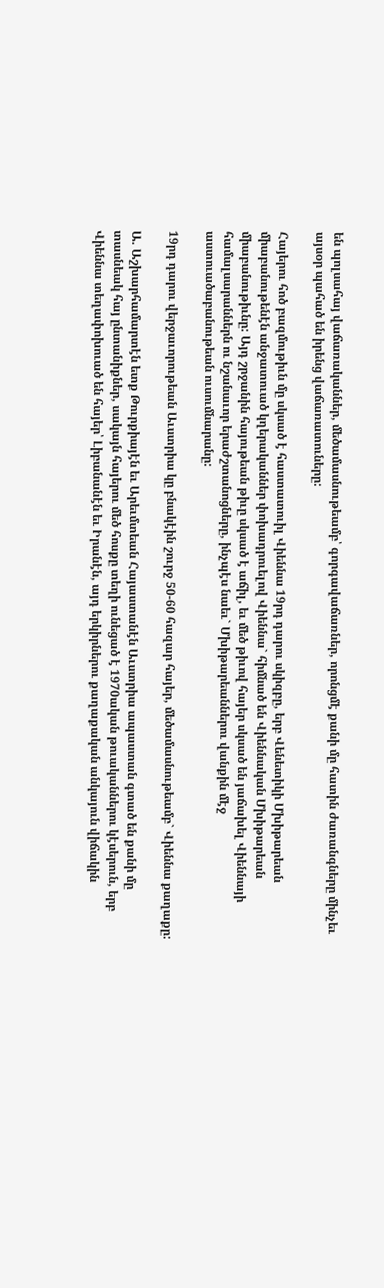են պոլսահայ վաճառականներ, մեծամասնութեամբ՝ գորգավաճառներ, որոնցմէ քանի մը հատին ժառանգները մինչեւ այսօր պահած են իրենց վաճառատուները:

Հայերու հոծ բազմութիւն մը սկսած է հաստատուիլ Վիեննա 19րդ դարու սկիզբը, երբ Վենետիկի Մխիթարեան միաբանութենէն անջատուած կղերականներ փոխադրուելով Վիեննա` հիմնած են Վիեննական Մխիթարեան միաբանութիւնը: Այդ շրջանին հայութեան թիւը սկսած է աճիլ, եւ մեծ թիւով հայեր սկսած են յաճախել Վիեննայի համալսարաններն ու նշանաւոր երաժշտանոցները, ինչպէս նաեւ` Մխիթարեաններու վանքին մէջ աստուածաբանութեան ուսումնարանը:

19րդ դարու վերջաւորութեան Աւստրիա կը բնակէին շուրջ 50-60 հազար հայեր, մեծամասնութեամբ` Վիեննա քաղաքը:

Ա. Աշխարհամարտէն ետք Թուրքիայէն եւ Արեւմտեան Հայաստանէն Աւստրիա ապաստան գտած են քանի մը տասնեակ հայ ընտանիքներ, սակայն հայերու մեծ հոսքը տեղի ունեցած է 1970ական թուականներու կէսերուն, երբ Վիեննա տեղափոխուած են հայեր՝ Լիբանանէն եւ Իրանէն, այդ երկիրներու քաղաքական անկայուն վիճակին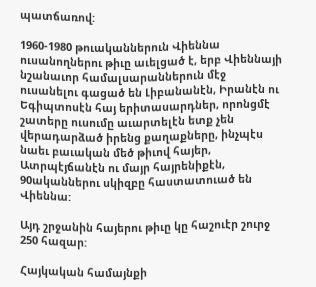պատճառով:

1960-1980 թուականներուն Վիեննա ուսանողներու թիւը աւելցած է, երբ Վիեննայի նշանաւոր համալսարաններուն մէջ ուսանելու գացած են Լիբանանէն, Իրանէն ու Եգիպտոսէն հայ երիտասարդներ, որոնցմէ շատերը ուսումը աւարտելէն ետք չեն վերադարձած իրենց քաղաքները, ինչպէս նաեւ բաւական մեծ թիւով հայեր, Ատրպէյճանէն ու մայր հայրենիքէն, 90ականներու սկիզբը հաստատուած են Վիեննա:

Այդ շրջանին հայերու թիւը կը հաշուէր շուրջ 250 հազար:

Հայկական համայնքի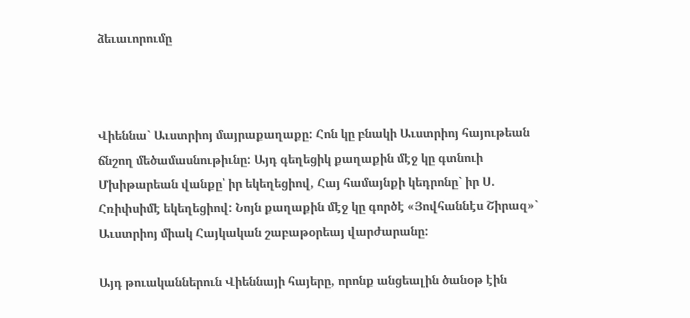ձեւաւորումը



Վիեննա` Աւստրիոյ մայրաքաղաքը: Հոն կը բնակի Աւստրիոյ հայութեան ճնշող մեծամասնութիւնը: Այդ գեղեցիկ քաղաքին մէջ կը գտնուի Մխիթարեան վանքը՝ իր եկեղեցիով, Հայ համայնքի կեդրոնը` իր Ս. Հռիփսիմէ եկեղեցիով: Նոյն քաղաքին մէջ կը գործէ «Յովհաննէս Շիրազ»` Աւստրիոյ միակ Հայկական շաբաթօրեայ վարժարանը:

Այդ թուականներուն Վիեննայի հայերը, որոնք անցեալին ծանօթ էին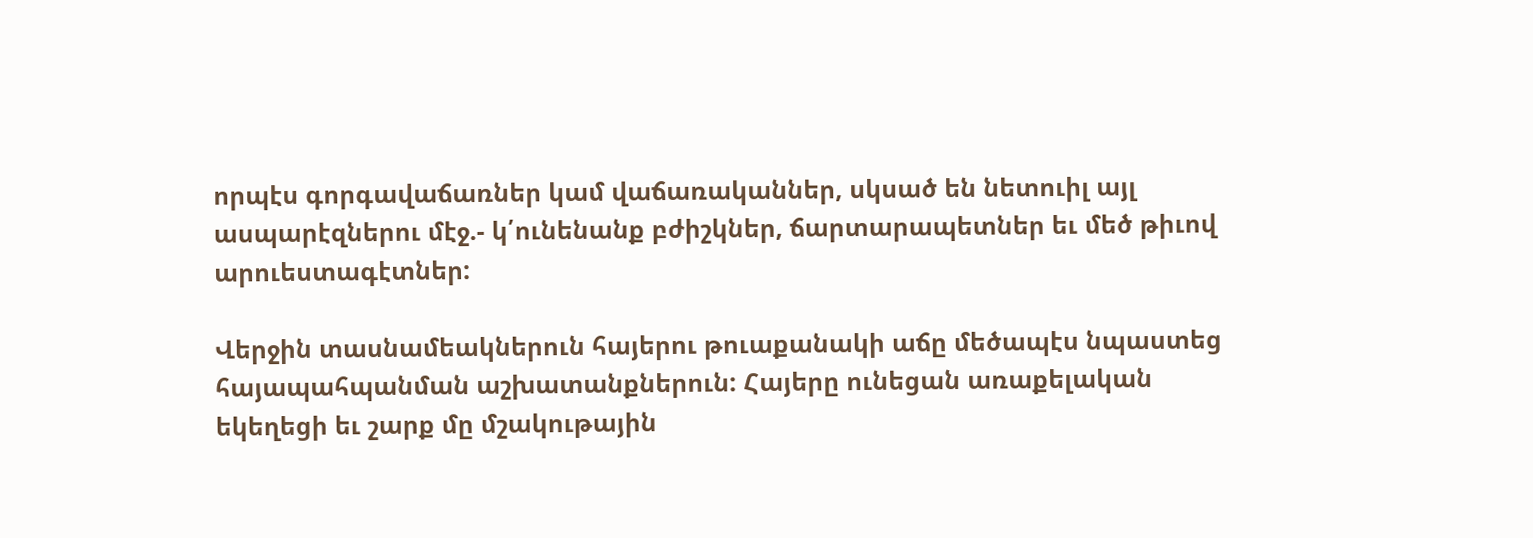որպէս գորգավաճառներ կամ վաճառականներ, սկսած են նետուիլ այլ ասպարէզներու մէջ.- կ՛ունենանք բժիշկներ, ճարտարապետներ եւ մեծ թիւով արուեստագէտներ:

Վերջին տասնամեակներուն հայերու թուաքանակի աճը մեծապէս նպաստեց հայապահպանման աշխատանքներուն: Հայերը ունեցան առաքելական եկեղեցի եւ շարք մը մշակութային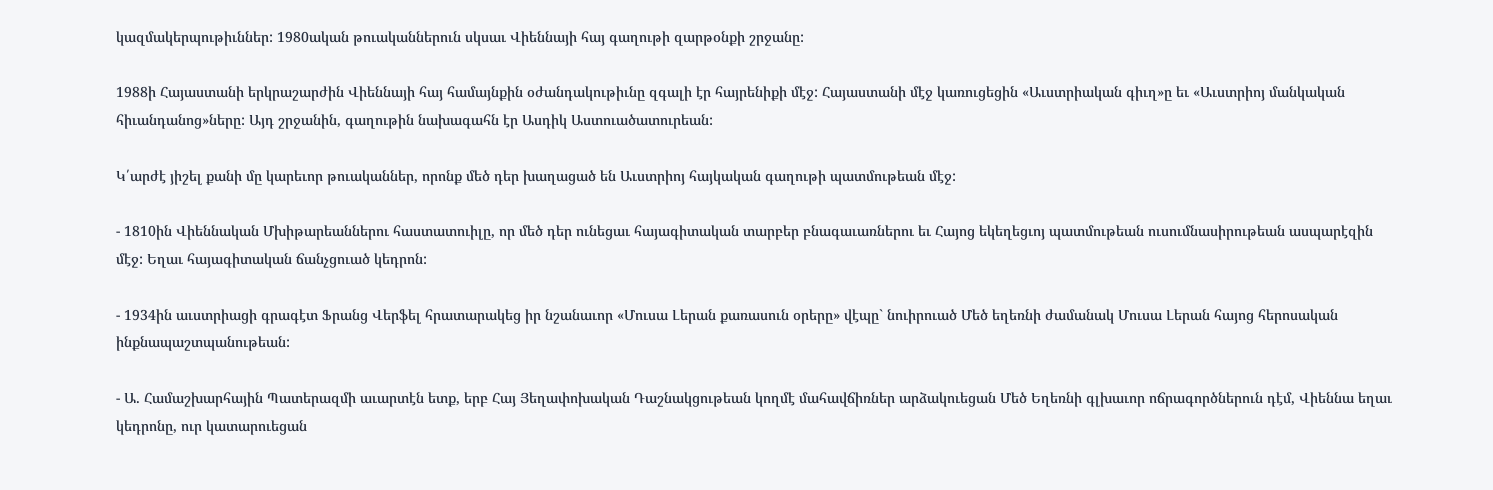կազմակերպութիւններ: 1980ական թուականներուն սկսաւ Վիեննայի հայ գաղութի զարթօնքի շրջանը:

1988ի Հայաստանի երկրաշարժին Վիեննայի հայ համայնքին օժանդակութիւնը զգալի էր հայրենիքի մէջ: Հայաստանի մէջ կառուցեցին «Աւստրիական գիւղ»ը եւ «Աւստրիոյ մանկական հիւանդանոց»ները: Այդ շրջանին, գաղութին նախագահն էր Ասդիկ Աստուածատուրեան:

Կ՛արժէ յիշել քանի մը կարեւոր թուականներ, որոնք մեծ դեր խաղացած են Աւստրիոյ հայկական գաղութի պատմութեան մէջ:

- 1810ին Վիեննական Մխիթարեաններու հաստատուիլը, որ մեծ դեր ունեցաւ հայագիտական տարբեր բնագաւառներու եւ Հայոց եկեղեցւոյ պատմութեան ուսումնասիրութեան ասպարէզին մէջ: Եղաւ հայագիտական ճանչցուած կեդրոն:

- 1934ին աւստրիացի գրագէտ Ֆրանց Վերֆել հրատարակեց իր նշանաւոր «Մուսա Լերան քառասուն օրերը» վէպը` նուիրուած Մեծ եղեռնի ժամանակ Մուսա Լերան հայոց հերոսական ինքնապաշտպանութեան:

- Ա. Համաշխարհային Պատերազմի աւարտէն ետք, երբ Հայ Յեղափոխական Դաշնակցութեան կողմէ մահավճիռներ արձակուեցան Մեծ Եղեռնի գլխաւոր ոճրագործներուն դէմ, Վիեննա եղաւ կեդրոնը, ուր կատարուեցան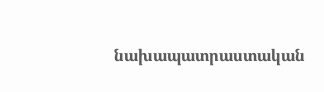նախապատրաստական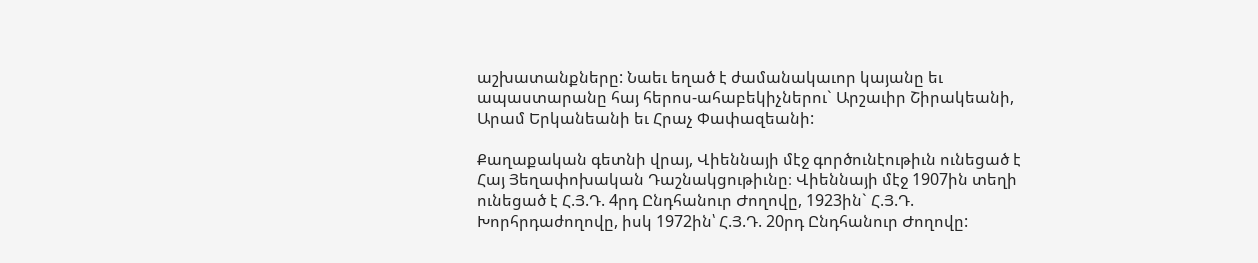աշխատանքները: Նաեւ եղած է ժամանակաւոր կայանը եւ ապաստարանը հայ հերոս-ահաբեկիչներու` Արշաւիր Շիրակեանի, Արամ Երկանեանի եւ Հրաչ Փափազեանի:

Քաղաքական գետնի վրայ, Վիեննայի մէջ գործունէութիւն ունեցած է Հայ Յեղափոխական Դաշնակցութիւնը։ Վիեննայի մէջ 1907ին տեղի ունեցած է Հ.Յ.Դ. 4րդ Ընդհանուր Ժողովը, 1923ին` Հ.Յ.Դ. Խորհրդաժողովը, իսկ 1972ին՝ Հ.Յ.Դ. 20րդ Ընդհանուր Ժողովը: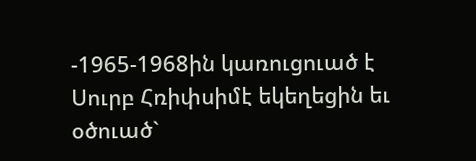-1965-1968ին կառուցուած է Սուրբ Հռիփսիմէ եկեղեցին եւ օծուած`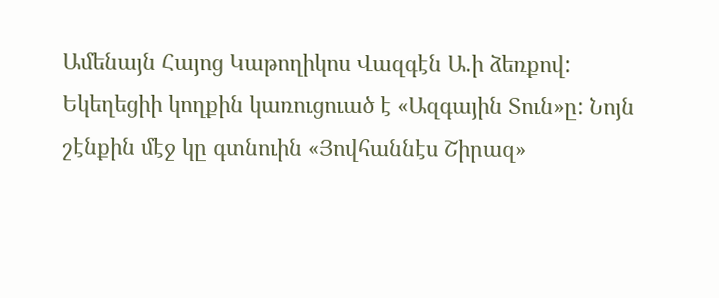Ամենայն Հայոց Կաթողիկոս Վազգէն Ա.ի ձեռքով: Եկեղեցիի կողքին կառուցուած է «Ազգային Տուն»ը: Նոյն շէնքին մէջ կը գտնուին «Յովհաննէս Շիրազ»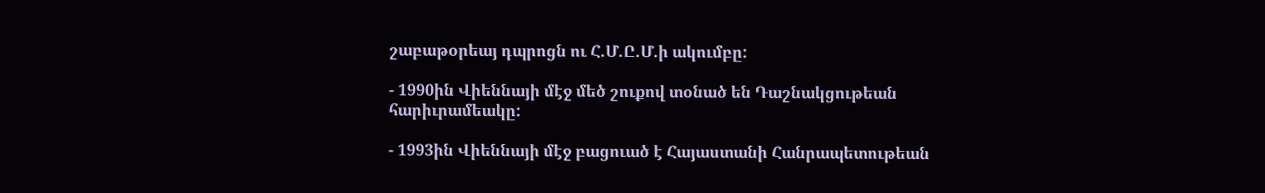շաբաթօրեայ դպրոցն ու Հ.Մ.Ը.Մ.ի ակումբը:

- 1990ին Վիեննայի մէջ մեծ շուքով տօնած են Դաշնակցութեան հարիւրամեակը:

- 1993ին Վիեննայի մէջ բացուած է Հայաստանի Հանրապետութեան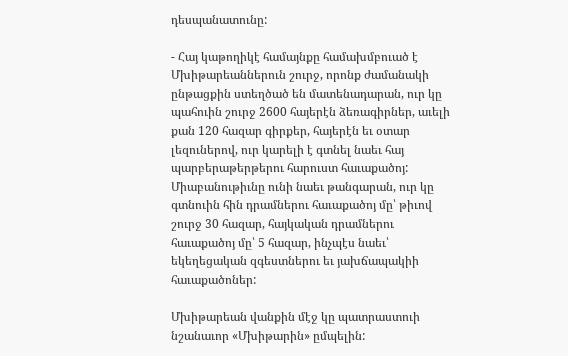դեսպանատունը:

- Հայ կաթողիկէ համայնքը համախմբուած է Մխիթարեաններուն շուրջ, որոնք ժամանակի ընթացքին ստեղծած են մատենադարան, ուր կը պահուին շուրջ 2600 հայերէն ձեռագիրներ, աւելի քան 120 հազար գիրքեր, հայերէն եւ օտար լեզուներով, ուր կարելի է գտնել նաեւ հայ պարբերաթերթերու հարուստ հաւաքածոյ: Միաբանութիւնը ունի նաեւ թանգարան, ուր կը գտնուին հին դրամներու հաւաքածոյ մը՝ թիւով շուրջ 30 հազար, հայկական դրամներու հաւաքածոյ մը՝ 5 հազար, ինչպէս նաեւ՝ եկեղեցական զգեստներու եւ յախճապակիի հաւաքածոներ:

Մխիթարեան վանքին մէջ կը պատրաստուի նշանաւոր «Մխիթարին» ըմպելին: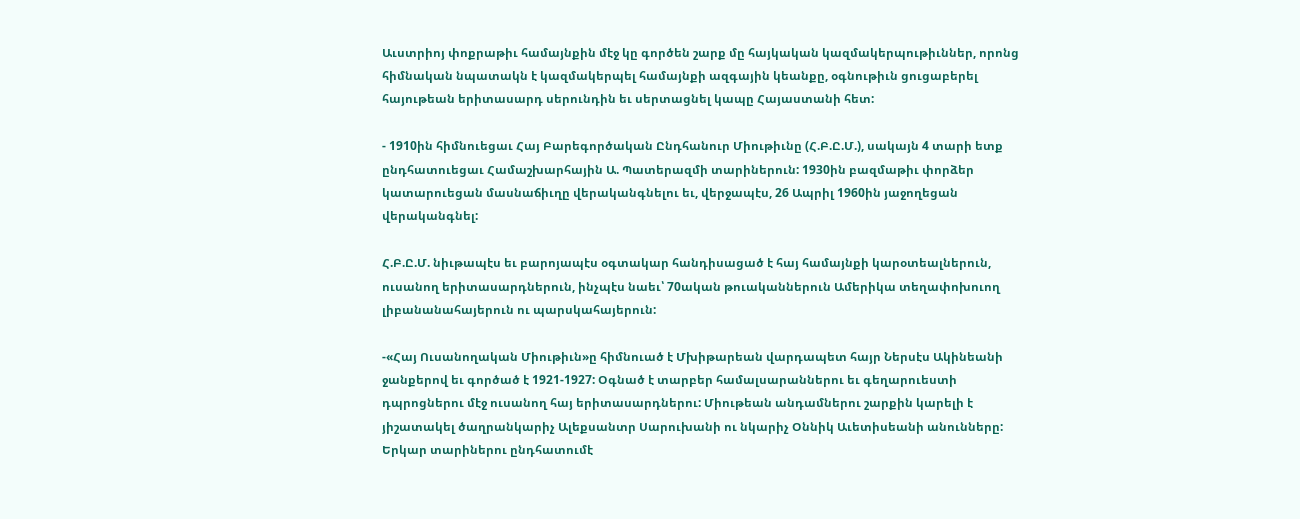Աւստրիոյ փոքրաթիւ համայնքին մէջ կը գործեն շարք մը հայկական կազմակերպութիւններ, որոնց հիմնական նպատակն է կազմակերպել համայնքի ազգային կեանքը, օգնութիւն ցուցաբերել հայութեան երիտասարդ սերունդին եւ սերտացնել կապը Հայաստանի հետ:

- 1910ին հիմնուեցաւ Հայ Բարեգործական Ընդհանուր Միութիւնը (Հ.Բ.Ը.Մ.), սակայն 4 տարի ետք ընդհատուեցաւ Համաշխարհային Ա. Պատերազմի տարիներուն: 1930ին բազմաթիւ փորձեր կատարուեցան մասնաճիւղը վերականգնելու եւ, վերջապէս, 26 Ապրիլ 1960ին յաջողեցան վերականգնել:

Հ.Բ.Ը.Մ. նիւթապէս եւ բարոյապէս օգտակար հանդիսացած է հայ համայնքի կարօտեալներուն, ուսանող երիտասարդներուն, ինչպէս նաեւ՝ 70ական թուականներուն Ամերիկա տեղափոխուող լիբանանահայերուն ու պարսկահայերուն:

-«Հայ Ուսանողական Միութիւն»ը հիմնուած է Մխիթարեան վարդապետ հայր Ներսէս Ակինեանի ջանքերով եւ գործած է 1921-1927: Օգնած է տարբեր համալսարաններու եւ գեղարուեստի դպրոցներու մէջ ուսանող հայ երիտասարդներու: Միութեան անդամներու շարքին կարելի է յիշատակել ծաղրանկարիչ Ալեքսանտր Սարուխանի ու նկարիչ Օննիկ Աւետիսեանի անունները: Երկար տարիներու ընդհատումէ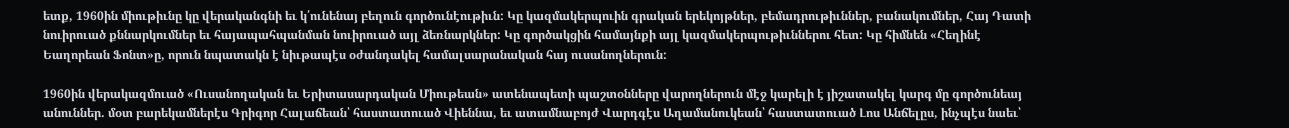ետք, 1960ին միութիւնը կը վերականգնի եւ կ՛ունենայ բեղուն գործունէութիւն: Կը կազմակերպուին գրական երեկոյթներ, բեմադրութիւններ, բանակումներ, Հայ Դատի նուիրուած քննարկումներ եւ հայապահպանման նուիրուած այլ ձեռնարկներ: Կը գործակցին համայնքի այլ կազմակերպութիւններու հետ: Կը հիմնեն «Հեղինէ Եաղորեան Ֆոնտ»ը, որուն նպատակն է նիւթապէս օժանդակել համալսարանական հայ ուսանողներուն:

1960ին վերակազմուած «Ուսանողական եւ Երիտասարդական Միութեան» ատենապետի պաշտօնները վարողներուն մէջ կարելի է յիշատակել կարգ մը գործունեայ անուններ. մօտ բարեկամներէս Գրիգոր Հալաճեան՝ հաստատուած Վիեննա, եւ ատամնաբոյժ Վարդգէս Աղամանուկեան՝ հաստատուած Լոս Անճելըս, ինչպէս նաեւ՝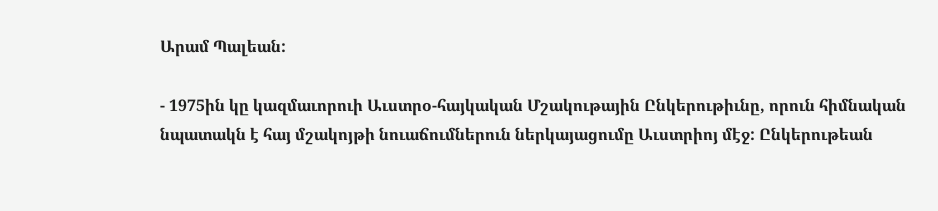Արամ Պալեան:

- 1975ին կը կազմաւորուի Աւստրօ-հայկական Մշակութային Ընկերութիւնը, որուն հիմնական նպատակն է հայ մշակոյթի նուաճումներուն ներկայացումը Աւստրիոյ մէջ: Ընկերութեան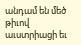անդամ են մեծ թիւով աւստրիացի եւ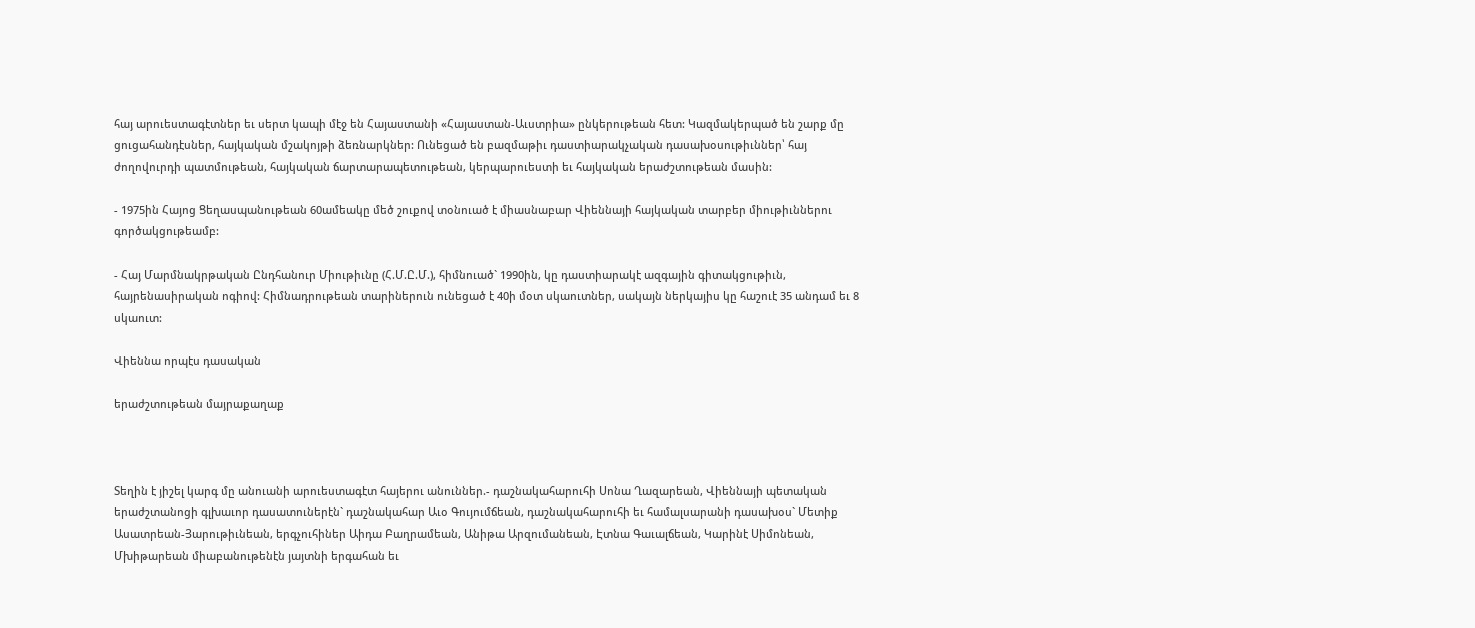հայ արուեստագէտներ եւ սերտ կապի մէջ են Հայաստանի «Հայաստան-Աւստրիա» ընկերութեան հետ: Կազմակերպած են շարք մը ցուցահանդէսներ, հայկական մշակոյթի ձեռնարկներ: Ունեցած են բազմաթիւ դաստիարակչական դասախօսութիւններ՝ հայ ժողովուրդի պատմութեան, հայկական ճարտարապետութեան, կերպարուեստի եւ հայկական երաժշտութեան մասին:

- 1975ին Հայոց Ցեղասպանութեան 60ամեակը մեծ շուքով տօնուած է միասնաբար Վիեննայի հայկական տարբեր միութիւններու գործակցութեամբ:

- Հայ Մարմնակրթական Ընդհանուր Միութիւնը (Հ.Մ.Ը.Մ.), հիմնուած` 1990ին, կը դաստիարակէ ազգային գիտակցութիւն, հայրենասիրական ոգիով: Հիմնադրութեան տարիներուն ունեցած է 40ի մօտ սկաուտներ, սակայն ներկայիս կը հաշուէ 35 անդամ եւ 8 սկաուտ:

Վիեննա որպէս դասական

երաժշտութեան մայրաքաղաք



Տեղին է յիշել կարգ մը անուանի արուեստագէտ հայերու անուններ.- դաշնակահարուհի Սոնա Ղազարեան, Վիեննայի պետական երաժշտանոցի գլխաւոր դասատուներէն` դաշնակահար Աւօ Գույումճեան, դաշնակահարուհի եւ համալսարանի դասախօս` Մետիք Ասատրեան-Յարութիւնեան, երգչուհիներ Աիդա Բաղրամեան, Անիթա Արզումանեան, Էտնա Գաւալճեան, Կարինէ Սիմոնեան, Մխիթարեան միաբանութենէն յայտնի երգահան եւ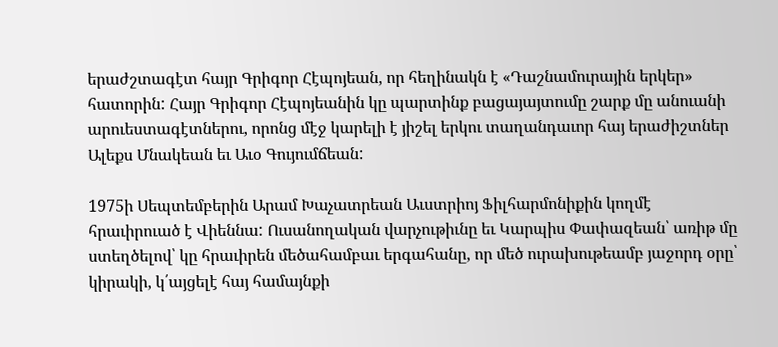երաժշտագէտ հայր Գրիգոր Հէպոյեան, որ հեղինակն է «Դաշնամուրային երկեր» հատորին: Հայր Գրիգոր Հէպոյեանին կը պարտինք բացայայտումը շարք մը անուանի արուեստագէտներու, որոնց մէջ կարելի է յիշել երկու տաղանդաւոր հայ երաժիշտներ Ալեքս Մնակեան եւ Աւօ Գույումճեան:

1975ի Սեպտեմբերին Արամ Խաչատրեան Աւստրիոյ Ֆիլհարմոնիքին կողմէ հրաւիրուած է Վիեննա: Ուսանողական վարչութիւնը եւ Կարպիս Փափազեան՝ առիթ մը ստեղծելով՝ կը հրաւիրեն մեծահամբաւ երգահանը, որ մեծ ուրախութեամբ յաջորդ օրը՝ կիրակի, կ՛այցելէ հայ համայնքի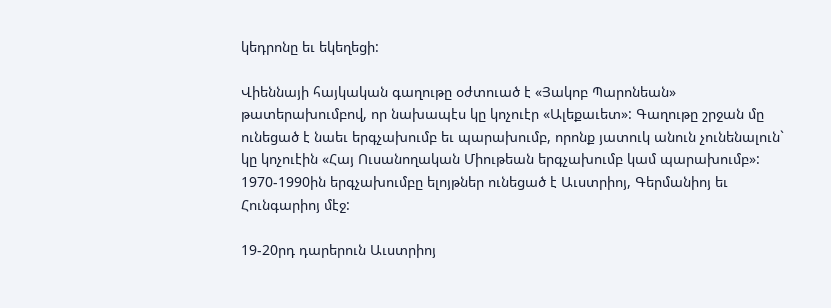կեդրոնը եւ եկեղեցի:

Վիեննայի հայկական գաղութը օժտուած է «Յակոբ Պարոնեան» թատերախումբով, որ նախապէս կը կոչուէր «Ալեքաւետ»: Գաղութը շրջան մը ունեցած է նաեւ երգչախումբ եւ պարախումբ, որոնք յատուկ անուն չունենալուն` կը կոչուէին «Հայ Ուսանողական Միութեան երգչախումբ կամ պարախումբ»: 1970-1990ին երգչախումբը ելոյթներ ունեցած է Աւստրիոյ, Գերմանիոյ եւ Հունգարիոյ մէջ:

19-20րդ դարերուն Աւստրիոյ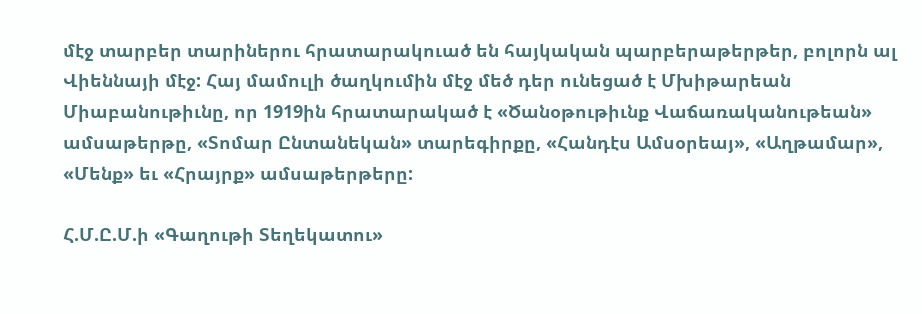մէջ տարբեր տարիներու հրատարակուած են հայկական պարբերաթերթեր, բոլորն ալ Վիեննայի մէջ: Հայ մամուլի ծաղկումին մէջ մեծ դեր ունեցած է Մխիթարեան Միաբանութիւնը, որ 1919ին հրատարակած է «Ծանօթութիւնք Վաճառականութեան» ամսաթերթը, «Տոմար Ընտանեկան» տարեգիրքը, «Հանդէս Ամսօրեայ», «Աղթամար», «Մենք» եւ «Հրայրք» ամսաթերթերը:

Հ.Մ.Ը.Մ.ի «Գաղութի Տեղեկատու»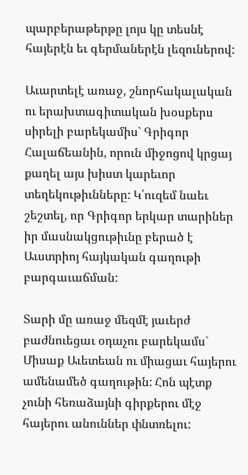պարբերաթերթը լոյս կը տեսնէ հայերէն եւ գերմաներէն լեզուներով:

Աւարտելէ առաջ, շնորհակալական ու երախտագիտական խօսքերս սիրելի բարեկամիս` Գրիգոր Հալաճեանին, որուն միջոցով կրցայ քաղել այս խիստ կարեւոր տեղեկութիւնները: Կ՛ուզեմ նաեւ շեշտել, որ Գրիգոր երկար տարիներ իր մասնակցութիւնը բերած է Աւստրիոյ հայկական գաղութի բարգաւաճման:

Տարի մը առաջ մեզմէ յաւերժ բաժնուեցաւ օդաչու բարեկամս` Միսաք Աւետեան ու միացաւ հայերու ամենամեծ գաղութին: Հոն պէտք չունի հեռաձայնի գիրքերու մէջ հայերու անուններ փնտռելու: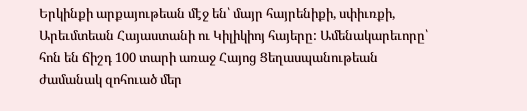Երկինքի արքայութեան մէջ են՝ մայր հայրենիքի, սփիւռքի, Արեւմտեան Հայաստանի ու Կիլիկիոյ հայերը: Ամենակարեւորը՝ հոն են ճիշդ 100 տարի առաջ Հայոց Ցեղասպանութեան ժամանակ զոհուած մեր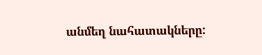անմեղ նահատակները: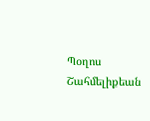Պօղոս Շահմելիքեան